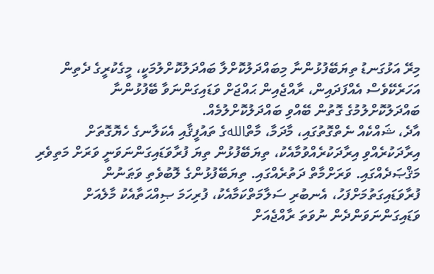މިރޭ އަޅުގަނޑު ތިޔަބޭފުޅުންނާ މިބައްދަލުކޮށްލާ ބައްދަލުކޮށްލުމަކީ، މީގެކުރީގެ ދެތިން އަހަރެކޭވެސް އެއްފަދައިން، ރާއްޖެއިން ޙައްޖަށް ވަޑައިގަންނަވާ ބޭފުޅުންނާ ބައްދަލުކޮށްލުމުގެ ގޮތުން ބޭއްވި ބައްދަލުކޮށްލުމެއް.
އާދެ، ޝައްކެއް ނެތްގޮތުގައި، މާދަމާ، މާތްاللهގެ ތައުފީޤާއި އެކަލާނގެ ހެޔޮގޮތަށް އިރާދަކުރެއްވި އިރާދަކުރެއްވުމާއެކު، ތިޔަބޭފުޅުން ތިޔަ ފުރާވަޑައިގަންނަވަނީ ވަރަށް މަތިވެރި މަޤްޞަދެއްގައި. ވަރަށްމާތް ދަތުރެއްގައި. ތިޔަބޭފުޅުންގެ ލޮބުވެތި ވަޠަނުން ފުރާވަޑައިގަތުމަށްފަހު، އެނބުރި ސަލާމަތްކަމާއެކު، ފުރިހަމަ ޞިއްޙަތާއެކު މާލެއަށް ވަޑައިގަންނަވަންދެން ނުވަތަ ރާއްޖެއަށް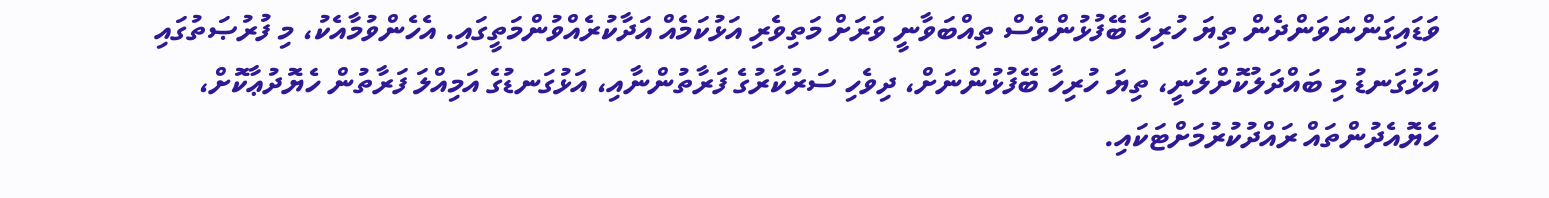ވަޑައިގަންނަވަންދެން ތިޔަ ހުރިހާ ބޭފުޅުންވެސް ތިއްބަވާނީ ވަރަށް މަތިވެރި އަޅުކަމެއް އަދާކުރެއްވުންމަތީގައި. އެހެންވުމާއެކު، މި ފުރުޞަތުގައި އަޅުގަނޑު މި ބައްދަލުކޮށްލަނީ، ތިޔަ ހުރިހާ ބޭފުޅުންނަށް، ދިވެހި ސަރުކާރުގެ ފަރާތުންނާއި، އަޅުގަނޑުގެ އަމިއްލަ ފަރާތުން ހެޔޮދުޢާކޮށް، ހެޔޮއެދުންތައް ރައްދުކުރުމަށްޓަކައި.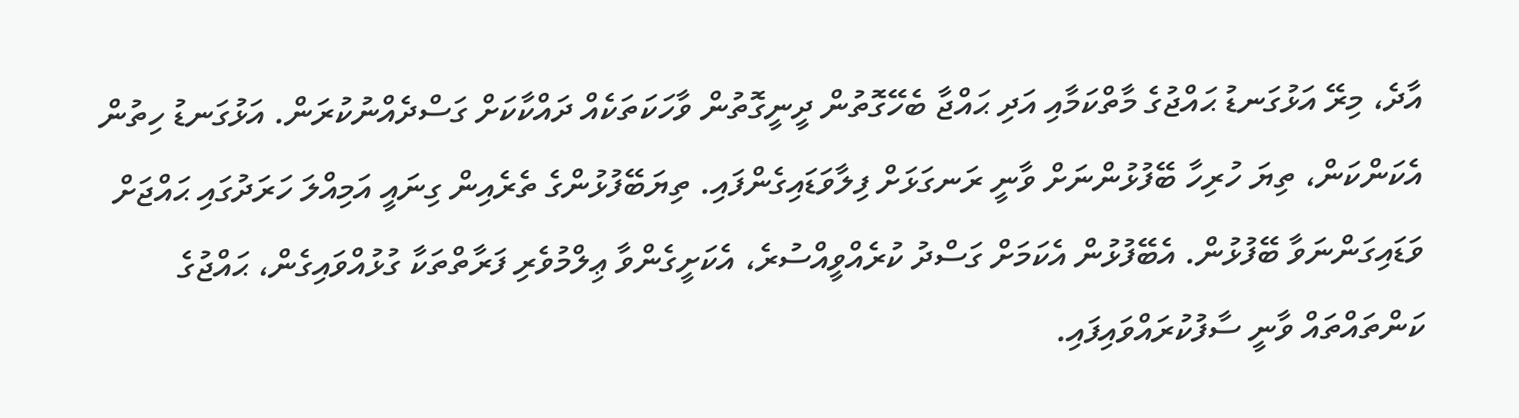އާދެ، މިރޭ އަޅުގަނޑު ޙައްޖުގެ މާތްކަމާއި އަދި ޙައްޖާ ބެހޭގޮތުން ދީނީގޮތުން ވާހަކަތަކެއް ދައްކާކަށް ގަސްދެއްނުކުރަން. އަޅުގަނޑު ހިތުން އެކަންކަން، ތިޔަ ހުރިހާ ބޭފުޅުންނަށް ވާނީ ރަނގަޅަށް ފިލާވަޑައިގެންފައި. ތިޔަބޭފުޅުންގެ ތެރެއިން ގިނައީ އަމިއްލަ ހަރަދުގައި ޙައްޖަށް ވަޑައިގަންނަވާ ބޭފުޅުން. އެބޭފުޅުން އެކަމަށް ގަސްދު ކުރެއްވީއްސުރެ، އެކަށީގެންވާ ޢިލްމުވެރި ފަރާތްތަކާ ގުޅުއްވައިގެން، ޙައްޖުގެ ކަންތައްތައް ވާނީ ސާފުކުރައްވައިފައި.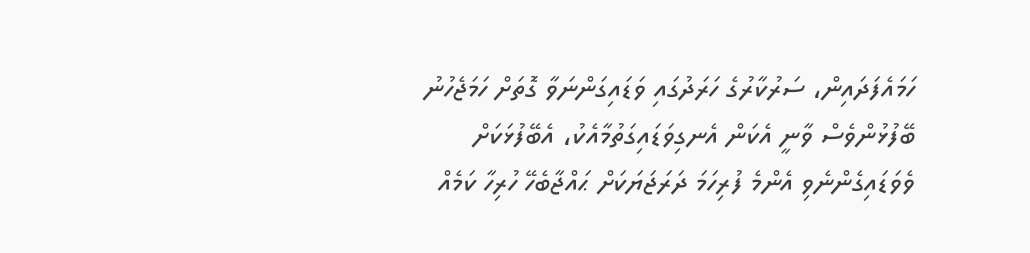ހަމައެފަދައިން، ސަރުކާރުގެ ހަރަދުގައި ވަޑައިގަންނަވާ ގޮތަށް ހަމަޖެހުނު ބޭފުޅުންވެސް ވާނީ އެކަން އެނގިވަޑައިގަތުމާއެކު، އެބޭފުޅަކަށް ވެވަޑައިގެންނެވި އެންމެ ފުރިހަމަ ދަރަޖަޔަކަށް ޙައްޖާބެހޭ ހުރިހާ ކަމެއް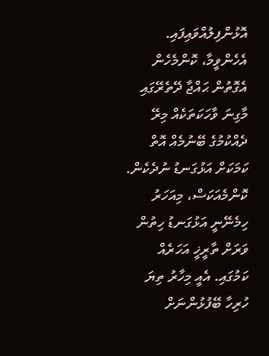އޮޅުންފިލުއްވައިފައި. އެހެންވީމާ، ކޮންމެހެން އެގޮތުން ޙައްޖާ ދޭތެރޭގައި މާގިނަ ވާހަކަތަކެއް މިރޭ ދެއްކުމުގެ ބޭނުމެއް އޮތް ކަމަކަށް އަޅުގަނޑު ނުދެކެން.
ކޮންމެއަކަސް، މިއަހަރު ހިމެނޭނީ އަޅުގަނޑު ހިތުން ވަރަށް ތާރީޚީ އަހަރެއް ކަމުގައި. އެއީ މިހާރު ތިޔަ ހުރިހާ ބޭފުޅުންނަށް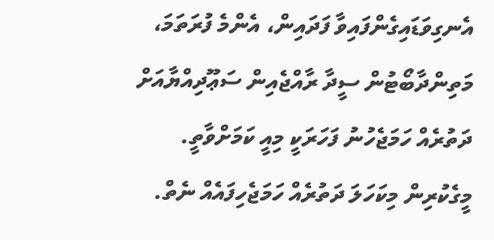އެނގިވަޑައިގެންފައިވާ ފަދައިން، އެންމެ ފުރަތަމަ، މަތިންދާބޯޓުން ސީދާ ރާއްޖެއިން ސަޢޫދިއްޔާއަށް ދަތުރެއް ހަމަޖެހުނު ފަހަރަކީ މިއީ ކަމަށްވާތީ. މީގެކުރިން މިކަހަލަ ދަތުރެއް ހަމަޖެހިފައެއް ނެތް.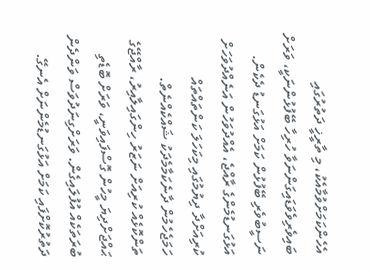އެހެންކަމަށްވުމާއެކު، މި ތާރީޚީ ދަތުރުގައި ބައިވެރިވެވަޑައިގަންނަވާ ހުރިހާ ބޭފުޅުންނަކީ، ވަރަށް ނަސީބުވެރި ބޭފުޅުން ކަމަށް އަޅުގަނޑު ދެކެން. އަޅުގަނޑުމެންގެ ރާއްޖެ، އެއްދުވަހުން އަނެއްދުވަހަށް ކުރިއަށްދާ ދިޔުމުގައި މިކަހަލަ ކަންތައްތައް ހަމަޖެހެމުން ދާނެކަމާމެދަކު ޝައްކެއްނެތް.
ތަންކޮޅެއް ކުރިއަށް ނަޒަރު ހިންގައިލާއިރު، ރާއްޖޭގެ ޙައްޖަށްދިޔަ މީހުން ގޮސްފައިވަނީ، ވަރަށް ބޮޑެތި ބުރަތަކެއް އުފުލައިގެން. ވަރަށްގިނަދުވަސް ވަންދެން ދަތުރުކޮށްފައި ކަމަށް އަޅުގަނޑުމެންނަށް އެނގޭ.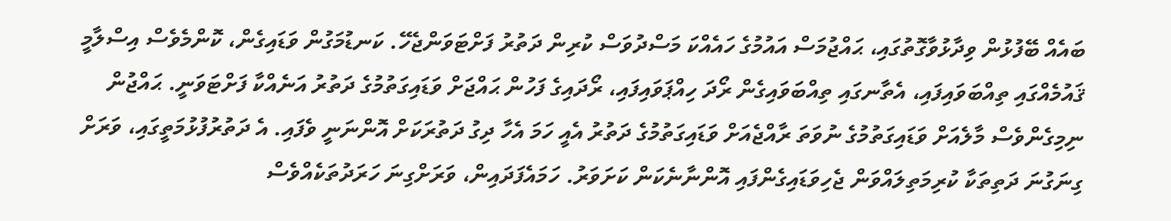ބައެއް ބޭފުޅުން ވިދާޅުވާގޮތުގައި، ޙައްޖުމަސް އައުމުގެ ހައެއްކަ މަސްދުވަސް ކުރިން ދަތުރު ފަށްޓަވަންޖެހޭ. ކަނޑުމަގުން ވަޑައިގެން، ކޮންމެވެސް އިސްލާމީ ޤައުމެއްގައި ތިއްބަވައިފައި، އެތާނގައި ތިއްބަވައިގެން ރޯދަ ހިއްޕަވައިފައި، ރޯދައިގެ ފަހުން ޙައްޖަށް ވަޑައިގަތުމުގެ ދަތުރު އަނެއްކާ ފަށްޓަވަނީ. ޙައްޖުން ނިމިގެންވެސް މާލެއަށް ވަޑައިގަތުމުގެ ނުވަތަ ރާއްޖެއަށް ވަޑައިގަތުމުގެ ދަތުރު އެއީ ހަމަ އެހާ ދިގު ދަތުރަކަށް އޮންނަނީ ވެފައި. އެ ދަތުރުފުޅުމަތީގައި، ވަރަށް ގިނަގުނަ ދަތިތަކާ ކުރިމަތިލައްވަން ޖެހިވަޑައިގެންފައި އޮންނާނެކަން ކަށަވަރު. ހަމައެފަދައިން، ވަރަށްގިނަ ހަރަދުތަކެއްވެސް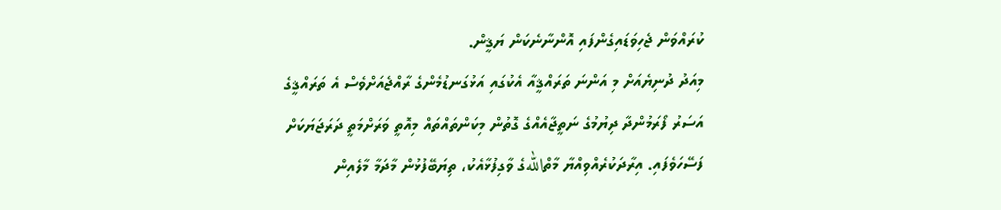ކުރައްވަން ޖެހިވަޑައިގެންފައި އޮންނާނެކަން ޔަޤީން.
މިއަދު ދުނިޔެއަށް މި އަންނަ ތަރައްޤީއާ އެކުގައި އަޅުގަނޑުމެންގެ ރާއްޖެއަށްވެސް އެ ތަރައްޤީގެ އަސަރު ފޯރަމުންދާ ދިޔުމުގެ ނަތީޖާއެއްގެ ގޮތުން މިކަންތައްތައް މިއޮތީ ވަރަށްމަތީ ދަރަޖަޔަކަށް ފަސޭހަވެފައި. އިރާދަކުރެއްވިއްޔާ މާތްاللهގެ ވާގިފުޅާއެކު، ތިޔަބޭފުޅުން މާދަމާ މާލެއިން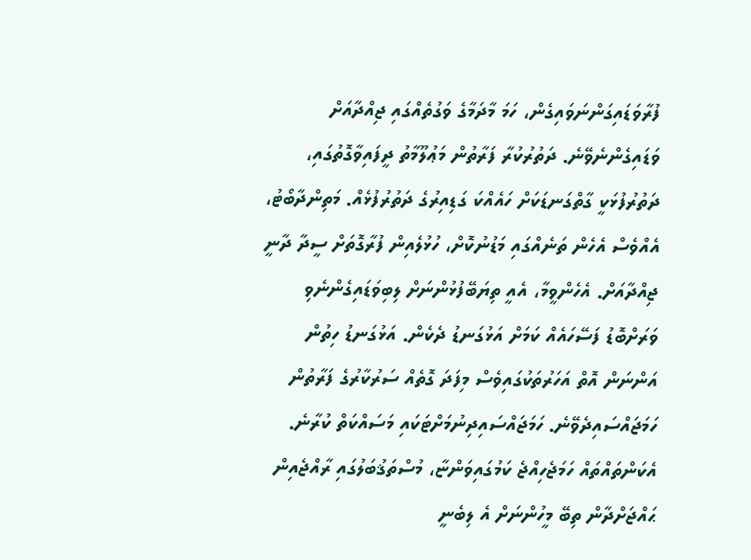ފުރާވަޑައިގަންނަވައިގެން، ހަމަ މާދަމާގެ ވަގުތެއްގައި ޖިއްދާއަށް ވަޑައިގެންނެވޭނެ. ދަތުރުކުރާ ފަރާތުން މަޢުލޫމާތު ދީފައިވާގޮތުގައި، ދަތުރުފުޅަކީ ގާތްގަނޑަކަށް ހައެއްކަ ގަޑިއިރުގެ ދަތުރުފުޅެއް. މަތިންދާބޯޓު، އެއްވެސް އެހެން ތަނެއްގައި މަޑުނުކޮށް، ހުޅުލެއިން ފުރާގޮތަށް ސީދާ ދާނީ ޖިއްދާއަށް. އެހެންވީމާ، އެއީ ތިޔަބޭފުޅުންނަށް ލިބިވަޑައިގެންނެވި ވަރަށްބޮޑު ފަސޭހައެއް ކަމަށް އަޅުގަނޑު ދެކެން. އަޅުގަނޑު ހިތުން އަންނަން އޮތް އަހަރުތަކުގައިވެސް މިފަދަ ގޮތެއް ސަރުކާރުގެ ފަރާތުން ހަމަޖައްސައިދެވޭނެ. ހަމަޖައްސައިދިނުމަށްޓަކައި މަސައްކަތް ކުރާނެ. އެކަންތައްތައް ހަމަޖެހިއްޖެ ކަމުގައިވަންޏާ، މުސްތަޤުބަލުގައި ރާއްޖެއިން ޙައްޖަށްދާން ތިބޭ މީހުންނަށް އެ ލިބެނީ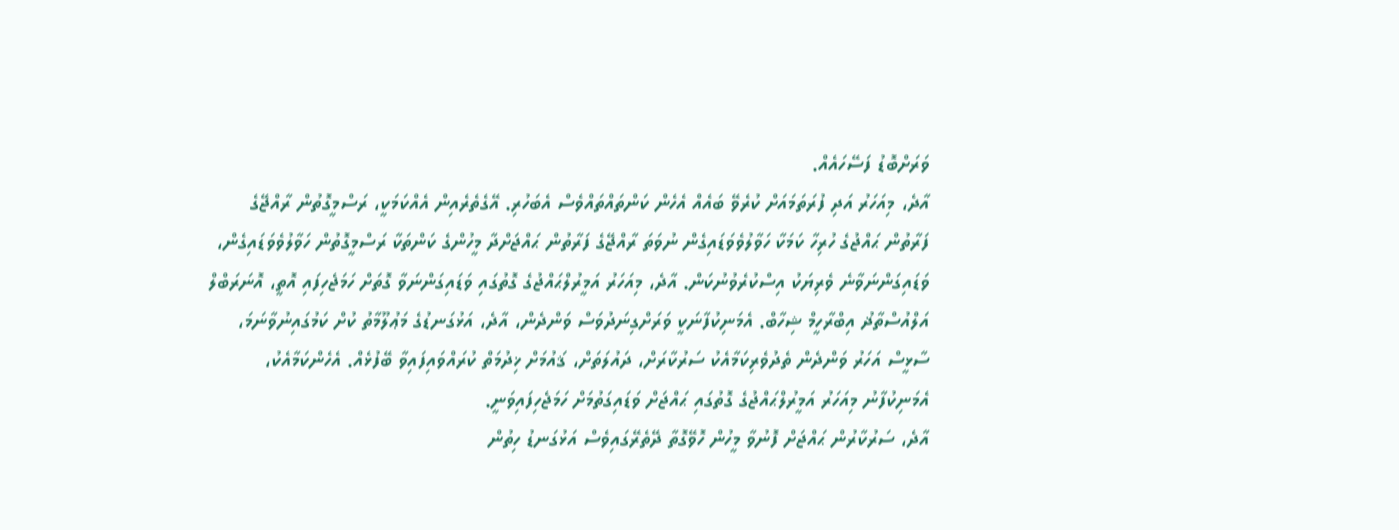ވަރަށްބޮޑު ފަސޭހައެއް.
އާދެ، މިއަހަރު އަދި ފުރަތަމައަށް ކުރެވޭ ބައެއް އެހެން ކަންތައްތައްވެސް އެބަހުރި. އޭގެތެރެއިން އެއްކަމަކީ، ރަސްމީގޮތުން ރާއްޖޭގެ ފަރާތުން ޙައްޖުގެ ހުރިހާ ކަމަކާ ހަވާލުވެވަޑައިގެން ނުވަތަ ރާއްޖޭގެ ފަރާތުން ޙައްޖަށްދާ މީހުންގެ ކަންތަކާ ރަސްމީގޮތުން ހަވާލުވެވަޑައިގެން، ވަޑައިގަންނަވާނެ ވެރިޔަކު އިސްކުރެވުނުކަން. އާދެ، މިއަހަރު އަމީރުލްޙައްޖުގެ ގޮތުގައި ވަޑައިގަންނަވާ ގޮތަށް ހަމަޖެހިފައި އޮތީ، އޮނަރަބްލް އަލްއުސްތާޛު އިބްރާހީމް ޝިހާބް. އެމަނިކުފާނަކީ ވަރަށްގިނަދުވަސް ވަންދެން، އާދެ، އަޅުގަނޑުގެ މަޢުލޫމާތު ކުށް ކަމުގައިނުވާނަމަ، ސާޅީސް އަހަރު ވަންދެން ތެދުވެރިކަމާއެކު ސަރުކާރަށް، ދައުލަތަށް، ޤައުމަށް ޚިދުމަތް ކުރައްވައިފައިވާ ބޭފުޅެއް. އެހެންކަމާއެކު، އެމަނިކުފާނު މިއަހަރު އަމީރުލްޙައްޖުގެ ގޮތުގައި ޙައްޖަށް ވަޑައިގަތުމަށް ހަމަޖެހިފައިވަނީ.
އާދެ، ސަރުކާރުން ޙައްޖަށް ފޮނުވާ މީހުން ހޮވޭގޮތާ ދޭތެރޭގައިވެސް އަޅުގަނޑު ހިތުން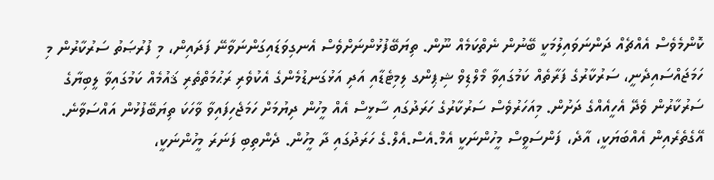ކޮންމެވެސް އެއްޗެއް ދަންނަވައިލުމަކީ ބޭނުން ނެތްކަމެއް ނޫން. ތިޔަބޭފުޅުންނަށްވެސް އެނގިވަޑައިގަންނަވާނޭ ފަދައިން، މި ފުރުޞަތު ސަރުކާރުން މި ހަމަޖައްސައިދެނީ، ސަރުކާރުގެ ފަރާތެއް ކަމުގައިވާ މޯލްޑިވް ޝިޕިންގ ލިމިޓެޑާއި އަދި އަޅުގަނޑުމެންގެ އެކުވެރި ރަޙުމަތްތެރި ޤައުމެއް ކަމުގައިވާ ލީބިޔާގެ ސަރުކާރުން ވެދޭ އެހީއެއްގެ ދަށުން. މިއަހަރުވެސް ސަރުކާރުގެ ހަރަދުގައި ސާޅީސް އެއް މީހުން ދިޔުމަށް ހަމަޖެހިފައިވާ ވާހަކަ ތިޔަބޭފުޅުން އައްސަވާނެ. އޭގެތެރެއިން އެއްބަޔަކީ، އާދެ، ފަންސަވީސް މީހުންނަކީ އެމް.އެސް.އެލް.ގެ ހަރަދުގައި ދާ މީހުން. ދެންތިބި ފަނަރަ މީހުންނަކީ،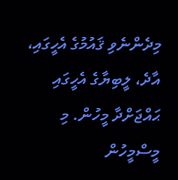މިދެންނެވި ޤައުމުގެ އެހީގައި، އާދެ، ލީބިޔާގެ އެހީގައި ޙައްޖަށްދާ މީހުން. މި މީސްމީހުން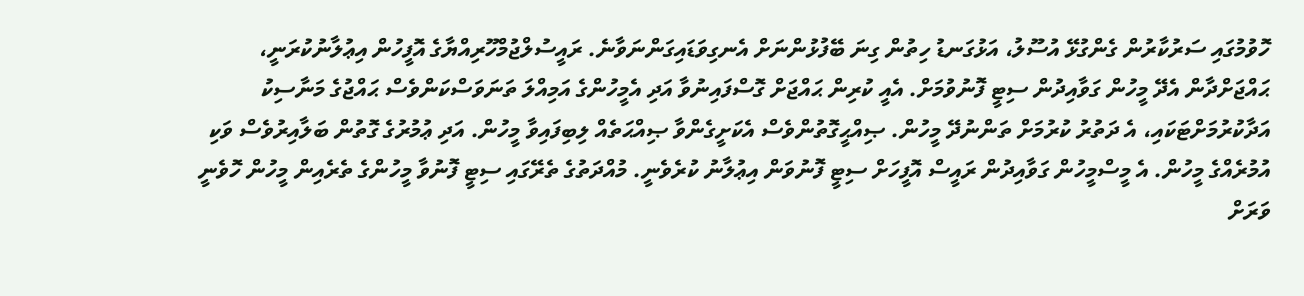ހޮވުމުގައި ސަރުކާރުން ގެންގުޅޭ އުސޫލު، އަޅުގަނޑު ހިތުން ގިނަ ބޭފުޅުންނަށް އެނގިވަޑައިގަންނަވާނެ. ރައީސުލްޖުމްހޫރިއްޔާގެ އޮފީހުން އިޢުލާނުކުރަނީ، ޙައްޖަށްދާން އެދޭ މީހުން ގަވާއިދުން ސިޓީ ފޮނުވުމަށް. އެއީ ކުރިން ޙައްޖަށް ގޮސްފައިނުވާ އަދި އެމީހުންގެ އަމިއްލަ ތަނަވަސްކަންވެސް ޙައްޖުގެ މަނާސިކު އަދާކުރުމަށްޓަކައި، އެ ދަތުރު ކުރުމަށް ތަންނުދޭ މީހުން. ޞިއްޙީގޮތުންވެސް އެކަށީގެންވާ ޞިއްޙަތެއް ލިބިފައިވާ މީހުން. އަދި ޢުމުރުގެ ގޮތުން ބަލާއިރުވެސް ވަކި އުމުރެއްގެ މީހުން. އެ މީސްމީހުން ގަވާއިދުން ރައީސް އޮފީހަށް ސިޓީ ފޮނުވަން އިޢުލާނު ކުރެވެނީ. މުއްދަތުގެ ތެރޭގައި ސިޓީ ފޮނުވާ މީހުންގެ ތެރެއިން މީހުން ހޮވެނީ ވަރަށް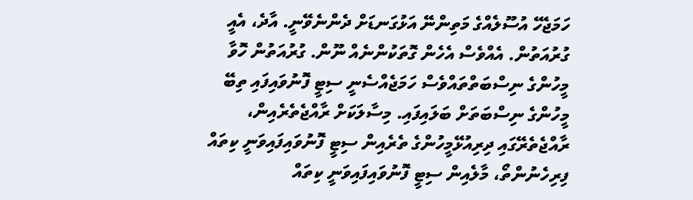ހަމަޖެހޭ އުސޫލެއްގެ މަތިންނޭ އަޅުގަނޑަށް ދެންނެވޭނީ. އާދެ، އެއީ ގުރުއަތުން. އެއްވެސް އެހެން ގޮތަކުންނެއް ނޫން. ގުރުއަތުން ހޮވާ މީހުންގެ ނިސްބަތްތައްވެސް ހަމަޖެއްސެނީ ސިޓީ ފޮނުވައިފައި ތިބޭ މީހުންގެ ނިސްބަތަށް ބަލައިފައި. މިސާލަކަށް ރާއްޖެތެރެއިން، ރާއްޖެތެރޭގައި ދިރިއުޅޭމީހުންގެ ތެރެއިން ސިޓީ ފޮނުވައިފައިވަނީ ކިތައް ފިރިހެނުންތޯ، މާލެއިން ސިޓީ ފޮނުވައިފައިވަނީ ކިތައް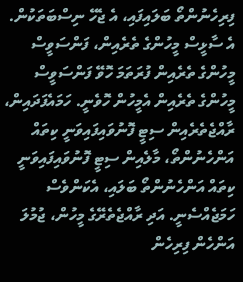ފިރިހެނުންތޯ ބަލައިފައި، އެ ޖެހޭ ނިސްބަތަކުން. އެ ސާޅީސް މީހުންގެ ތެރެއިން، ފަންސަވީސް މީހުންގެ ތެރެއިން ފުރަތަމަ ހޮވޭ ފަންސަވީސް މީހުންގެ ތެރެއިން އެމީހުން ހޮވެނީ. ހަމައެފަދައިން، ރާއްޖެތެރެއިން ސިޓީ ފޮނުވައިފައިވަނީ ކިތައް އަންހެނުންތޯ، މާލެއިން ސިޓީ ފޮނުވައިފައިވަނީ ކިތައް އަންހެނުންތޯ ބަލައި، އެކަންވެސް ހަމަޖެއްސެނީ. އަދި ރާއްޖެތެރޭގެ މީހުން، ޖުމުލަ އަންހެން ފިރިހެން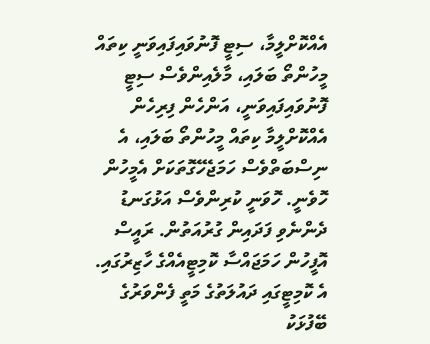އެއްކޮށްލީމާ، ސިޓީ ފޮނުވައިފައިވަނީ ކިތައް މީހުންތޯ ބަލައި، މާލެއިންވެސް ސިޓީ ފޮނުވައިފައިވަނީ، އަންހެން ފިރިހެން އެއްކޮށްލީމާ ކިތައް މީހުންތޯ ބަލައި، އެ ނިސްބަތްވެސް ހަމަޖެހޭގޮތަކަށް އެމީހުން ހޮވެނީ. ހޮވަނީ ކުރިންވެސް އަޅުގަނޑު ދެންނެވި ފަދައިން ގުރުއަތުން. ރައީސް އޮފީހުން ހަމަޖައްސާ ކޮމިޓީއެއްގެ ހާޒިރުގައި. އެ ކޮމިޓީގައި ދައުލަތުގެ މަތީ ފެންވަރުގެ ބޭފުޅަކު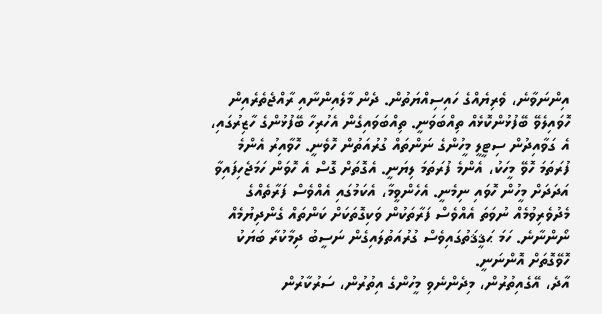އިންނަވާނެ، ވެރިޔެއްގެ ހައިސިއްޔަތުން. ދެން މާލެއިންނާއި ރާއްޖެތެރެއިން ހޮވައިލެވޭ ބޭފުޅުންކޮޅެއް ތިއްބަވަނީ. ތިއްބަވައިގެން އެހުރިހާ ބޭފުޅުންގެ ހާޒިރުގައި، އެ ގަވާއިދުން ސިޓީލީ މީހުންގެ ނަންތައް ގުރުއަތުން ހޮވެނީ. ހޮވާއިރު އެންމެ ފުރަތަމަ ހޮވޭ މީހަކު، އެންމެ ފުރަތަމަ ލިޔަނީ. އެގޮތަށް ގޮސް އެ ހޮވަން ހަމަޖެހިފައިވާ އަދަދަށް މީހުން ހޮވައި ނިމެނީ. އެހެންވީމާ، އެކަމުގައި އެއްވެސް ފަރާތެއްގެ މެދުވެރިވުމެއް ނުވަތަ އެއްވެސް ފަރާތަކުން ވަކިގޮތަކަށް ކަންތައް ގެންދިޔުމެއް ނޯންނާނެ. ހަމަ ޙަޤީޤަތުގައިވެސް ގުރުއަތުލައިގެން ނަސީބު ދިމާކުރާ ބަޔަކު ހޮވޭގޮތަށް އޮންނަނީ.
އާދެ، އޭގެއިތުރުން، މިދެންނެވި މީހުންގެ އިތުރުން، ސަރުކާރުން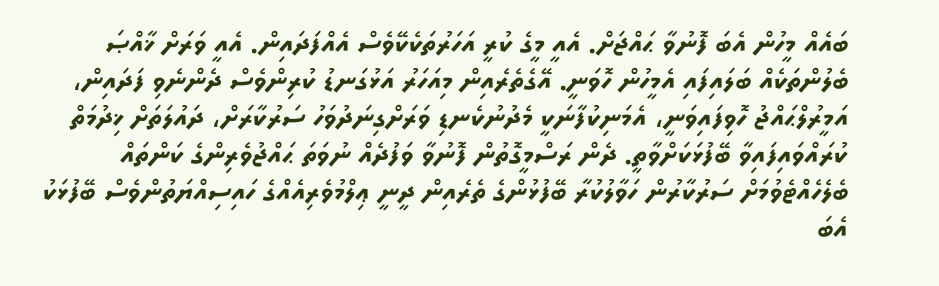ބައެއް މީހުން އެބަ ފޮނުވާ ޙައްޖަށް. އެއީ މީގެ ކުރީ އަހަރުތަކެކޭވެސް އެއްފަދައިން. އެއީ ވަރަށް ޚާއްޞަ ބެލުންތަކެއް ބަލައިފައި އެމީހުން ހޮވަނީ. އޭގެތެރެއިން މިއަހަރު އަޅުގަނޑު ކުރިންވެސް ދެންނެވި ފަދައިން، އަމީރުލްޙައްޖު ހޮވިފައިވަނީ، އެމަނިކުފާނަކީ މެދުނުކެނޑި ވަރަށްގިނަދުވަހު ސަރުކާރަށް، ދައުލަތަށް ޚިދުމަތް ކުރައްވައިފައިވާ ބޭފުޅަކަށްވާތީ. ދެން ރަސްމީގޮތުން ފޮނުވާ ވަފުދެއް ނުވަތަ ޙައްޖުވެރިންގެ ކަންތައް ބެލެހެއްޓެވުމަށް ސަރުކާރުން ހަވާލުކުރާ ބޭފުޅުންގެ ތެރެއިން ދީނީ ޢިލްމުވެރިއެއްގެ ހައިސިއްޔަތުންވެސް ބޭފުޅަކު އެބަ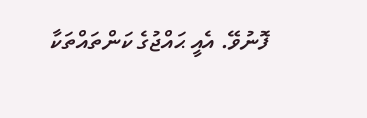ފޮނުވޭ. އެއީ ޙައްޖުގެ ކަންތައްތަކާ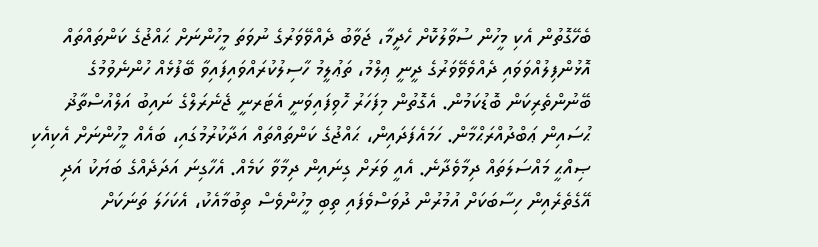ބެހޭގޮތުން އެކި މީހުން ސުވާލުކޮށް ހެދީމާ، ޖަވާބު ދެއްވޭވަރުގެ ނުވަތަ މީހުންނަށް ޙައްޖުގެ ކަންތައްތައް އޮޅުންފިލުއްވަވައި ދެއްވެވޭވަރުގެ ދީނީ ޢިލްމު، ތަޢުލީމު ހާސިލުކުރައްވައިފައިވާ ބޭފުޅެއް ހުންނެވުމުގެ ބޭނުންތެރިކަން ބޮޑުކަމުން. އެގޮތުން މިފަހަރު ހޮވިފައިވަނީ އެޓަރނީ ޖެނެރަލްގެ ނައިބު އަލްއުސްތާޛު ޙުސައިން ޢަބްދުއްރަޙްމާން. ހަމައެފަދައިން، ޙައްޖުގެ ކަންތައްތައް އަދާކުރުމުގައި، ބައެއް މީހުންނަށް އެކިއެކި ޞިއްޙީ މައްސަލަތައް ދިމާވެދާނެ. އެއީ ވަރަށް ގިނައިން ދިމާވާ ކަމެއް. އެހާގިނަ އަދަދެއްގެ ބަޔަކު އަދި އޭގެތެރެއިން ހިސާބަކަށް އުމުރުން ދުވަސްވެފައި ތިބި މީހުންވެސް ތިބުމާއެކު، އެކަހަލަ ތަނަކަށް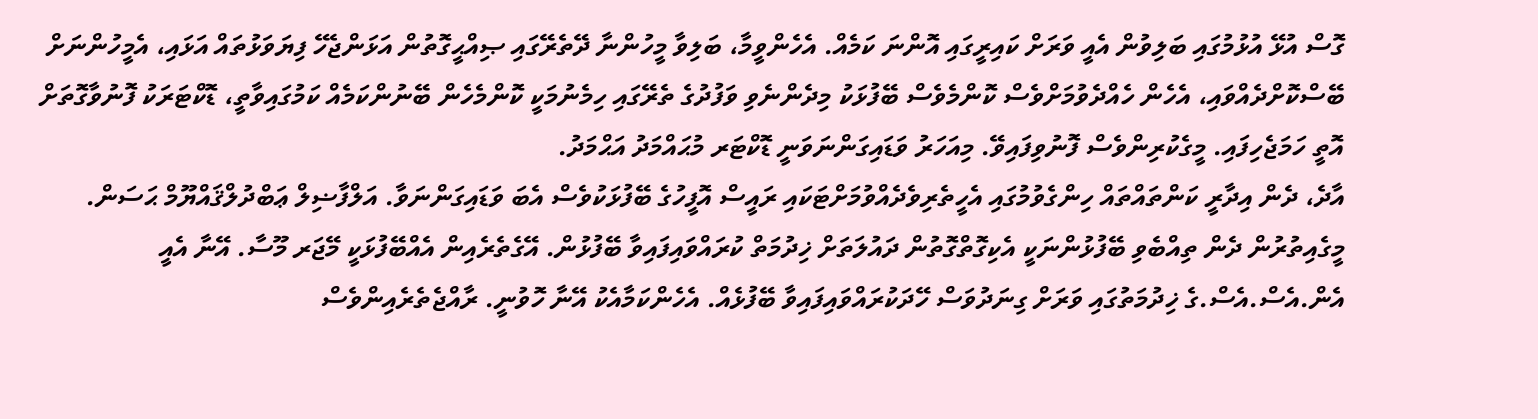ގޮސް އުޅޭ އުޅުމުގައި ބަލިވުން އެއީ ވަރަށް ކައިރީގައި އޮންނަ ކަމެއް. އެހެންވީމާ، ބަލިވާ މީހުންނާ ދޭތެރޭގައި ޞިއްޙީގޮތުން އަޅަންޖެހޭ ފިޔަވަޅުތައް އަޅައި، އެމީހުންނަށް ބޭސްކޮށްދެއްވައި، އެހެން ހެއްދެވުމަށްވެސް ކޮންމެވެސް ބޭފުޅަކު މިދެންނެވި ވަފުދުގެ ތެރޭގައި ހިމެނުމަކީ ކޮންމެހެން ބޭނުންކަމެއް ކަމުގައިވާތީ، ޑޮކްޓަރަކު ފޮނުވާގޮތަށް އޮތީ ހަމަޖެހިފައި. މީގެކުރިންވެސް ފޮނުވިފައިވޭ. މިއަހަރު ވަޑައިގަންނަވަނީ ޑޮކްޓަރ މުޙައްމަދު އަޙްމަދު.
އާދެ، ދެން އިދާރީ ކަންތައްތައް ހިންގެވުމުގައި އެހީތެރިވެދެއްވުމަށްޓަކައި ރައީސް އޮފީހުގެ ބޭފުޅަކުވެސް އެބަ ވަޑައިގަންނަވާ. އަލްފާޟިލް ޢަބްދުލްޤައްޔޫމް ޙަސަން. މީގެއިތުރުން ދެން ތިއްބެވި ބޭފުޅުންނަކީ އެކިގޮތްގޮތުން ދައުލަތަށް ޚިދުމަތް ކުރައްވައިފައިވާ ބޭފުޅުން. އޭގެތެރެއިން އެއްބޭފުޅަކީ މޭޖަރ މޫސާ. އޭނާ އެއީ އެން.އެސް.އެސް.ގެ ޚިދުމަތުގައި ވަރަށް ގިނަދުވަސް ހޭދަކުރައްވައިފައިވާ ބޭފުޅެއް. އެހެންކަމާއެކު އޭނާ ހޮވުނީ. ރާއްޖެތެރެއިންވެސް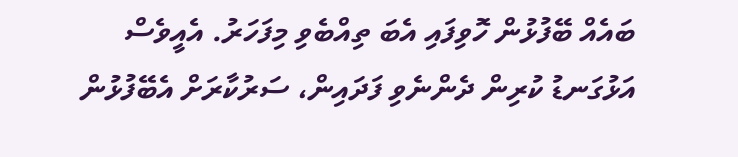ބައެއް ބޭފުޅުން ހޮވިފައި އެބަ ތިއްބެވި މިފަހަރު. އެއީވެސް އަޅުގަނޑު ކުރިން ދެންނެވި ފަދައިން، ސަރުކާރަށް އެބޭފުޅުން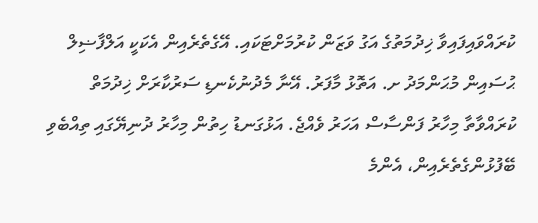ކުރައްވައިފައިވާ ޚިދުމަތުގެ އަގު ވަޒަން ކުރުމަށްޓަކައި. އޭގެތެރެއިން އެކަކީ އަލްފާޟިލް ޙުސައިން މުޙަންމަދު ށ. އަތޮޅު މާފަރު. އޭނާ މެދުނުކެނޑި ސަރުކާރަށް ޚިދުމަތް ކުރައްވާތާ މިހާރު ފަންސާސް އަހަރު ވެއްޖެ. އަޅުގަނޑު ހިތުން މިހާރު ދުނިޔޭގައި ތިއްބެވި ބޭފުޅުންގެތެރެއިން، އެންމެ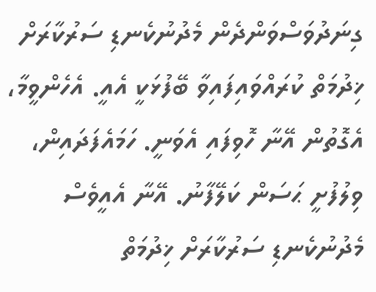ގިނަދުވަސްވަންދެން މެދުނުކެނޑި ސަރުކާރަށް ޚިދުމަތް ކުރައްވައިފައިވާ ބޭފުޅަކީ އެއީ. އެހެންވީމާ، އެގޮތުން އޭނާ ހޮވިފައި އެވަނީ. ހަމައެފަދައިން، ވިލުފުށީ ޙަސަން ކަލޭފާނު. އޭނާ އެއީވެސް މެދުނުކެނޑި ސަރުކާރަށް ޚިދުމަތް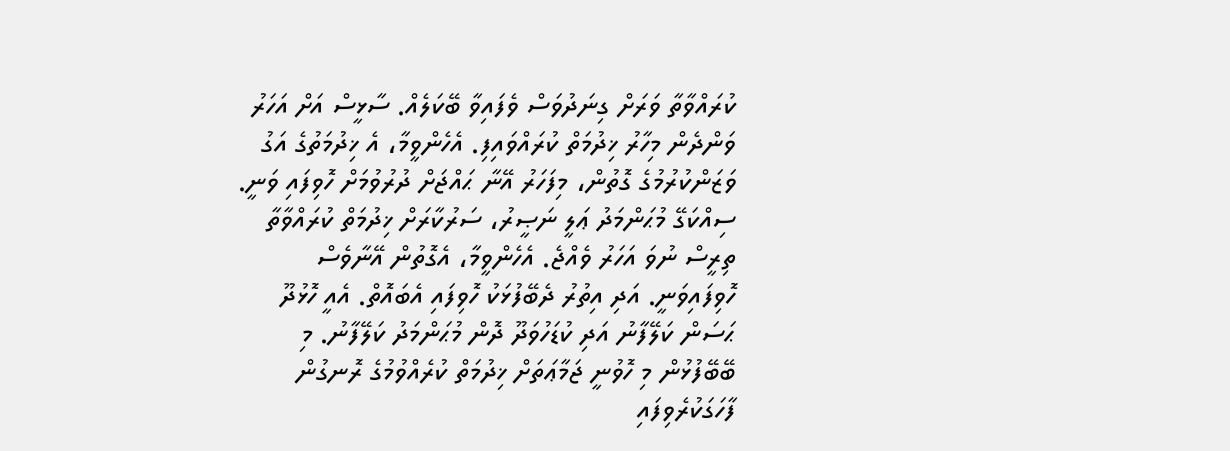ކުރައްވާތާ ވަރަށް ގިނަދުވަސް ވެފައިވާ ބޭކަލެއް. ސާޅީސް އަށް އަހަރު ވަންދެން މިހާރު ޚިދުމަތް ކުރައްވައިފި. އެހެންވީމާ، އެ ޚިދުމަތުގެ އަގު ވަޒަންކުރުމުގެ ގޮތުން، މިފަހަރު އޭނާ ޙައްޖަށް ދުރުވުމަށް ހޮވިފައި ވަނީ. ސިއްކަގޭ މުޙަންމަދު ޢަލީ ނަޞީރު، ސަރުކާރަށް ޚިދުމަތް ކުރައްވާތާ ތިރީސް ނުވަ އަހަރު ވެއްޖެ. އެހެންވީމާ، އެގޮތުން އޭނާވެސް ހޮވިފައިވަނީ. އަދި އިތުރު ދެބޭފުޅަކު ހޮވިފައި އެބައޮތް. އެއީ ހޮޅުދޫ ޙަސަން ކަލޭފާނު އަދި ކުޑަހުވަދޫ ދޮން މުޙަންމަދު ކަލޭފާނު. މި ބޭބޭފުޅުން މި ހޮވުނީ ޖަމާޢަތަށް ޚިދުމަތް ކުރެއްވުމުގެ ރޮނގުން ފާހަގަކުރެވިފައި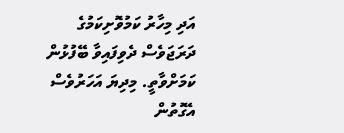އަދި މިހާރު ކަމުވޮށިކަމުގެ ދަރަޖަވެސް ދެވިފައިވާ ބޭފުޅުން ކަމަށްވާތީ. މިދިޔަ އަހަރުވެސް އެގޮތުން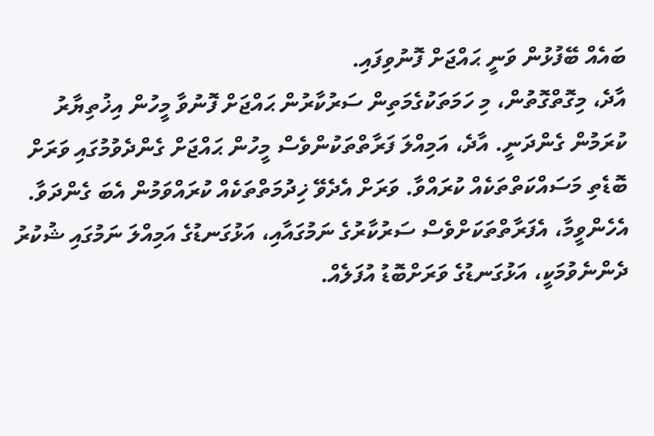ބައެއް ބޭފުޅުން ވަނީ ޙައްޖަށް ފޮނުވިފައި.
އާދެ، މިގޮތްގޮތުން، މި ހަމަތަކުގެމަތިން ސަރުކާރުން ޙައްޖަށް ފޮނުވާ މީހުން އިޚުތިޔާރު ކުރަމުން ގެންދަނީ. އާދެ، އަމިއްލަ ފަރާތްތަކުންވެސް މީހުން ޙައްޖަށް ގެންދެވުމުގައި ވަރަށް ބޮޑެތި މަސައްކަތްތަކެއް ކުރައްވާ. ވަރަށް އެދެވޭ ޚިދުމަތްތަކެއް ކުރައްވަމުން އެބަ ގެންދަވާ. އެހެންވީމާ، އެފަރާތްތަކަށްވެސް ސަރުކާރުގެ ނަމުގައާއި، އަޅުގަނޑުގެ އަމިއްލަ ނަމުގައި ޝުކުރު ދެންނެވުމަކީ، އަޅުގަނޑުގެ ވަރަށްބޮޑު އުފަލެއް.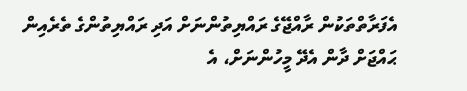އެފަރާތްތަކުން ރާއްޖޭގެ ރައްޔިތުންނަށް އަދި ރައްޔިތުންގެ ތެރެއިން ޙައްޖަށް ދާން އެދޭ މީހުންނަށް، އެ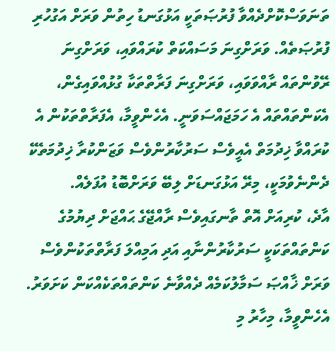ތަނަވަސްކޮށްދެއްވާ ފުރުޞަތަކީ އަޅުގަނޑު ހިތުން ވަރަށް އަގުހުރި ފުރުޞަތެއް. ވަރަށްގިނަ މަސައްކަތް ކުރައްވައި، ވަރަށްގިނަ ރޭވުންތައް ރާއްވަވައި، ވަރަށްގިނަ ފަރާތްތަކާ ގުޅުއްވައިގެން، އެކަންތައްތައް އެ ހަމަޖައްސަވަނީ. އެހެންވީމާ، އެފަރާތްތަކުން އެ ކުރައްވާ ޚިދުމަތް އެއީވެސް ސަރުކާރުންވެސް ވަޒަންކުރާ ޚިދުމަތެކޭ ދެންނެވުމަކީ، މިރޭ އަޅުގަނޑަށް ލިބޭ ވަރަށްބޮޑު އުފަލެއް.
އާދެ، ކުރިއަށް އޮތް ތާނގައިވެސް ރާއްޖޭގެ ޙައްޖަށް ދިޔުމުގެ ކަންތައްތަކަކީ ސަރުކާރުންނާއި އަދި އަމިއްލަ ފަރާތްތަކުންވެސް ވަރަށް ޚާއްޞަ ސަމާލުކަމެއް ދެއްވާނެ ކަންތައްތަކެއްކަން ކަށަވަރު. އެހެންވީމާ، މިހާރު މި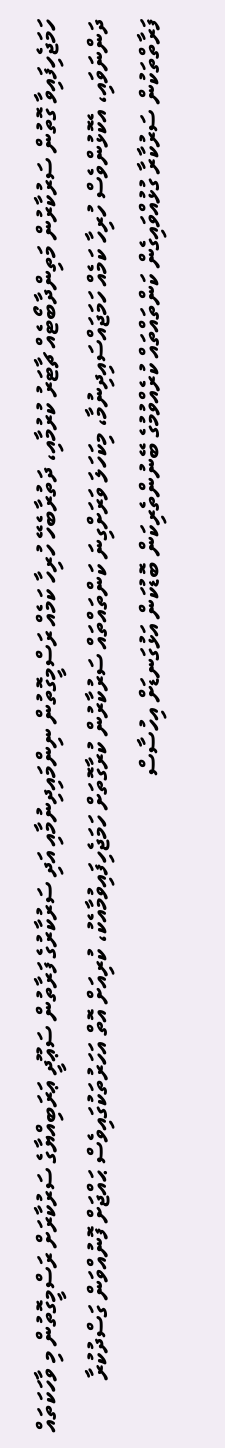ހަމަޖެހިފައިވާ ގޮތުން ސަރުކާރުން މަތިންދާބޯޓެއް ޗާޓަރު ކުރުމާއި، ދަތުރާބެހޭ ހުރިހާ ކަމެއް ރަސްމީގޮތުން ނިންމައިދިނުމާއި އަދި ސަރުކާރުގެ ފަރާތުން ސަޢޫދީ ޢަރަބިއްޔާގެ ސަރުކާރަށް ރަސްމީގޮތުން މި ވާހަކަތައް ދަންނަވައި، އެކޮޅުންވެސް ހުރިހާ ކަމެއް ހަމަޖައްސައިދިނުމާ، މިކަހަލަ ވަރަށްގިނަ ކަންތައްތައް ސަރުކާރުން ކުރާގޮތަށް ހަމަޖެހިފައިވުމާއެކު، ކުރިއަށް އޮތް އަހަރުތަކުގައިވެސް ޙައްޖަށް ފޮނުއްވަން ގަސްދުކުރާ ފަރާތްތަކުން ސަރުކާރާ ގުޅުއްވައިގެން ކަންތައްތައް ކުރެއްވުމުގެ ބޭނުންތެރިކަން ބޮޑުކަން އަޅުގަނޑަށް އިހުސާސް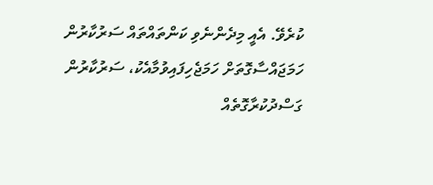ކުރެވޭ. އެއީ މިދެންނެވި ކަންތައްތައް ސަރުކާރުން ހަމަޖައްސާގޮތަށް ހަމަޖެހިފައިވުމާއެކު، ސަރުކާރުން ގަސްދުކުރާގޮތެއް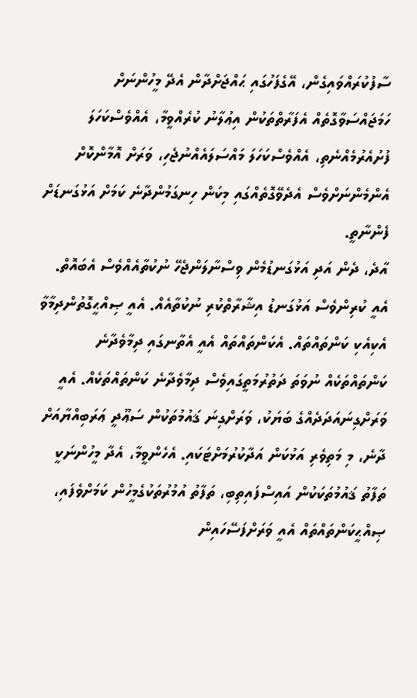ސާފުކުރައްވައިގެން، އޭގެފަހުގައި ޙައްޖަށްދާން އެދޭ މީހުންނަށް ހަމަޖައްސަވާގޮތެއް އެފަރާތްތަކުން އިޢުލާނު ކުރެއްވީމާ، އެއްވެސްކަހަލަ ފުށުއެރުމެއްނެތި، އެއްވެސްކަހަލަ މައްސަލައެއްނުޖެހި، ވަރަށް އޮމާންކޮށް އެންމެންނަށްވެސް އެދެވޭގޮތެއްގައި މިކަން ހިނގަމުންދާނެ ކަމަށް އަޅުގަނޑަށް ފެންނާތީ.
އާދެ، ދެން އަދި އަޅުގަނޑުމެން ވިސްނާލަންޖެހޭ ނުކުތާއެއްވެސް އެބައޮތް. އެއީ ކުރިންވެސް އަޅުގަނޑު އިޝާރާތްކުރި ނުކުތާއެއް. އެއީ ޞިއްޙީގޮތުންދިމާވާ އެކިއެކި ކަންތައްތައް. އެކަންތައްތައް އެއީ އެތާނގައި ދިމާވެދާނެ ކަންތައްތަކެއް ނުވަތަ ދަތުރުމަތީގައިވެސް ދިމާވެދާނެ ކަންތައްތަކެއް. އެއީ ވަރަށްގިނައަދަދެއްގެ ބަޔަކު، ވަރަށްގިނަ ޤައުމުތަކުން ސަޢޫދީ ޢަރަބިއްޔާއަށް ދާނެ، މި މަތިވެރި އަޅުކަން އަދާކުރުމަށްޓަކައި. އެހެންވީމާ، އެދާ މީހުންނަކީ ތަފާތު ޤައުމުތަކަކުން އައިސްފައިތިބި، ތަފާތު އުމުރުތަކުގެމީހުން ކަމަށްވެފައި، ޞިއްޙީކަންތައްތައް އެއީ ވަރަށްފަސޭހައިން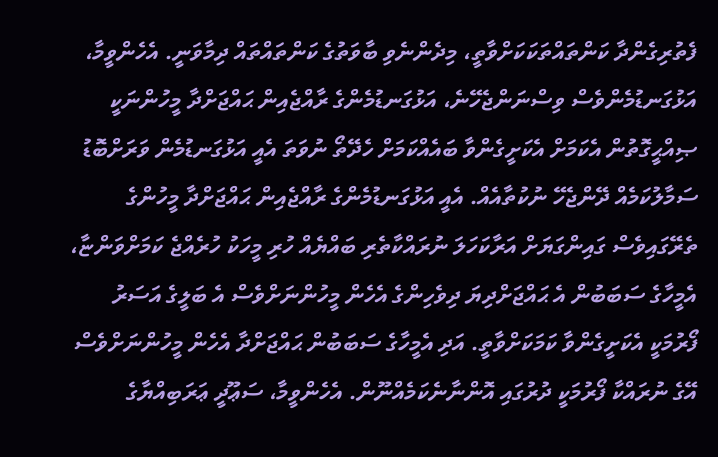ފެތުރިގެންދާ ކަންތައްތަކަކަށްވާތީ، މިދެންނެވި ބާވަތުގެ ކަންތައްތައް ދިމާވަނީ. އެހެންވީމާ، އަޅުގަނޑުމެންވެސް ވިސްނަންޖެހޭނެ، އަޅުގަނޑުމެންގެ ރާއްޖެއިން ޙައްޖަށްދާ މީހުންނަކީ ޞިއްޙީގޮތުން އެކަމަށް އެކަށީގެންވާ ބައެއްކަމަށް ހެދޭތޯ ނުވަތަ އެއީ އަޅުގަނޑުމެން ވަރަށްބޮޑު ސަމާލުކަމެއް ދޭންޖެހޭ ނުކުތާއެއް. އެއީ އަޅުގަނޑުމެންގެ ރާއްޖެއިން ޙައްޖަށްދާ މީހުންގެ ތެރޭގައިވެސް ގައިންގަޔަށް އަރާކަހަލަ ނުރައްކާތެރި ބައްޔެއް ހުރި މީހަކު ހުރެއްޖެ ކަމަށްވަންޏާ، އެމީހާގެ ސަބަބުން އެ ޙައްޖަށްދިޔަ ދިވެހިންގެ އެހެން މީހުންނަށްވެސް އެ ބަލީގެ އަސަރު ފޯރުމަކީ އެކަށީގެންވާ ކަމަކަށްވާތީ. އަދި އެމީހާގެ ސަބަބުން ޙައްޖަށްދާ އެހެން މީހުންނަށްވެސް އޭގެ ނުރައްކާ ފޯރުމަކީ ދުރުގައި އޮންނާނެކަމެއްނޫން. އެހެންވީމާ، ސަޢޫދީ ޢަރަބިއްޔާގެ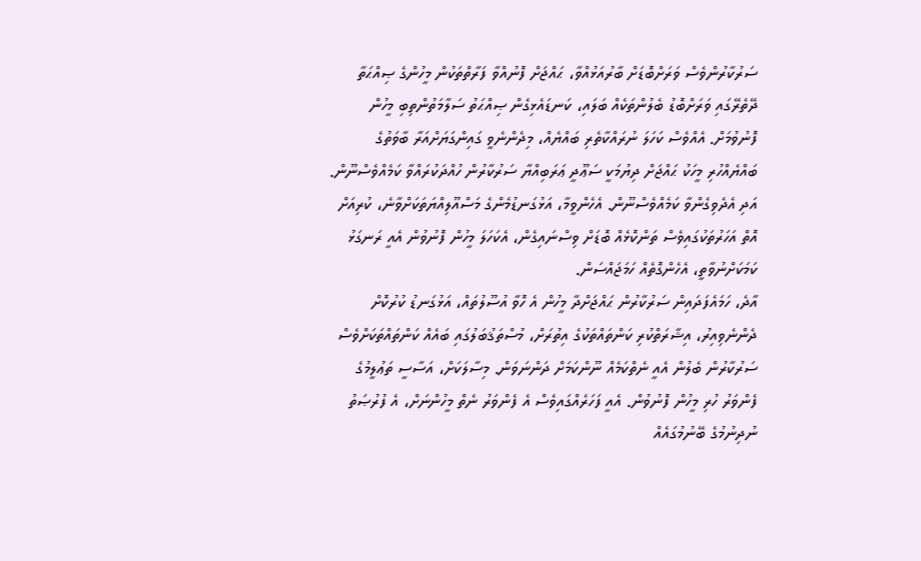ސަރުކާރުންވެސް ވަރަށްބޮޑަށް ބާރުއަޅުއްވާ، ޙައްޖަށް ފޮނުއްވާ ފަރާތްތަކުން މީހުންގެ ޞިއްޙަތާ ދޭތެރޭގައި ވަރަށްބޮޑު ބެލުންތަކެއް ބަލައި، ކަނޑައެޅިގެން ޞިއްޙަތު ސަލާމަތުންތިބި މީހުން ފޮނުވުމަށް. އެއްވެސް ކަހަލަ ނުރައްކާތެރި ބައްޔެއް، މިދެންނެވީ ގައިންގަޔަށްއަރާ ބާވަތުގެ ބައްޔެއްހުރި މީހަކު ޙައްޖަށް ދިޔުމަކީ ސަޢޫދީ ޢަރަބިއްޔާ ސަރުކާރުން ހުއްދަކުރައްވާ ކަމެއްވެސްނޫން. އަދި އެދެވިގެންވާ ކަމެއްވެސްނޫން. އެހެންވީމާ، އަޅުގަނޑުމެންގެ މަސްއޫލިއްޔަތަކަށްވާނެ، ކުރިއަށް އޮތް އަހަރުތަކުގައިވެސް ތަންކޮޅެއް ބޮޑަށް ވިސްނައިގެން، އެކަހަލަ މީހުން ފޮނުވުން އެއީ ރަނގަޅު ކަމަކަށްނުވާތީ، އެހެންގޮތެއް ހަމަޖައްސަން.
އާދެ، ހަމައެފަދައިން ސަރުކާރުން ޙައްޖަށްދާ މީހުން އެ ހޮވާ އުސޫލުތައް، އަޅުގަނޑު ކުރުކޮށް ދެންނެވިއިރު، އިޝާރަތްކުރި ކަންތައްތަކުގެ އިތުރަށް، މުސްތަޤުބަލުގައި ބައެއް ކަންތައްތަކަށްވެސް ސަރުކާރުން ބެލުން އެއީ ނެތްކަމެއް ނޫންކަމަށް ދަންނަވަން. މިސާލަކަށް، އަސާސީ ތަޢުލީމުގެ ފެންވަރު ހުރި މީހުން ފޮނުވުން. އެއީ ފަހަރެއްގައިވެސް އެ ފެންވަރު ނެތް މީހުންނަށް، އެ ފުރުޞަތު ނުދިނުމުގެ ބޭނުމުގައެއް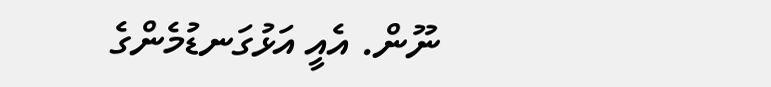ނޫން. އެއީ އަޅުގަނޑުމެންގެ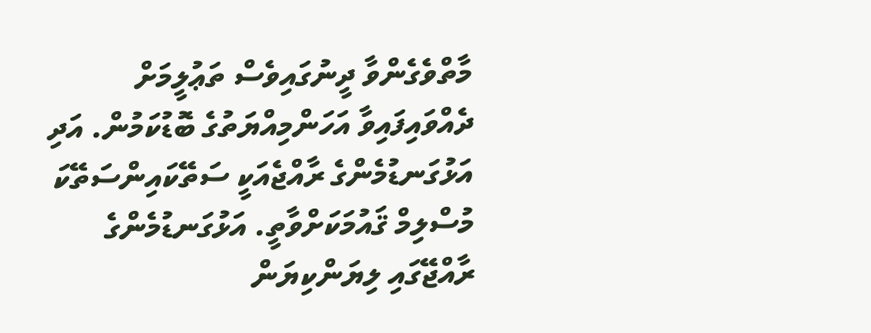މާތްވެގެންވާ ދީނުގައިވެސް ތަޢުލީމަށް ދެއްވައިފައިވާ އަހަންމިއްޔަތުގެ ބޮޑުކަމުން. އަދި އަޅުގަނޑުމެންގެ ރާއްޖެއަކީ ސަތޭކައިންސަތޭކަ މުސްލިމް ޤައުމަކަށްވާތީ. އަޅުގަނޑުމެންގެ ރާއްޖޭގައި ލިޔަންކިޔަން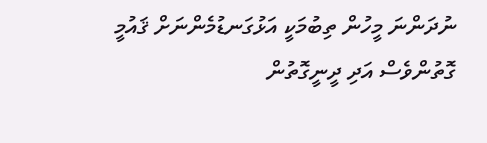ނުދަންނަ މީހުން ތިބުމަކީ އަޅުގަނޑުމެންނަށް ޤައުމީ ގޮތުންވެސް އަދި ދީނީގޮތުން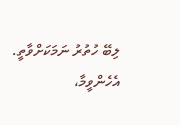ލިބޭ ހުތުރު ނަމަކަށްވާތީ. އެހެންވީމާ،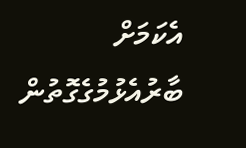އެކަމަށް ބާރުއެޅުމުގެގޮތުން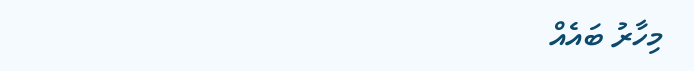މިހާރު ބައެއް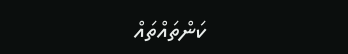ކަންތައްތައް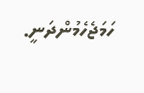ހަމަޖެހެމުންދަނީ.